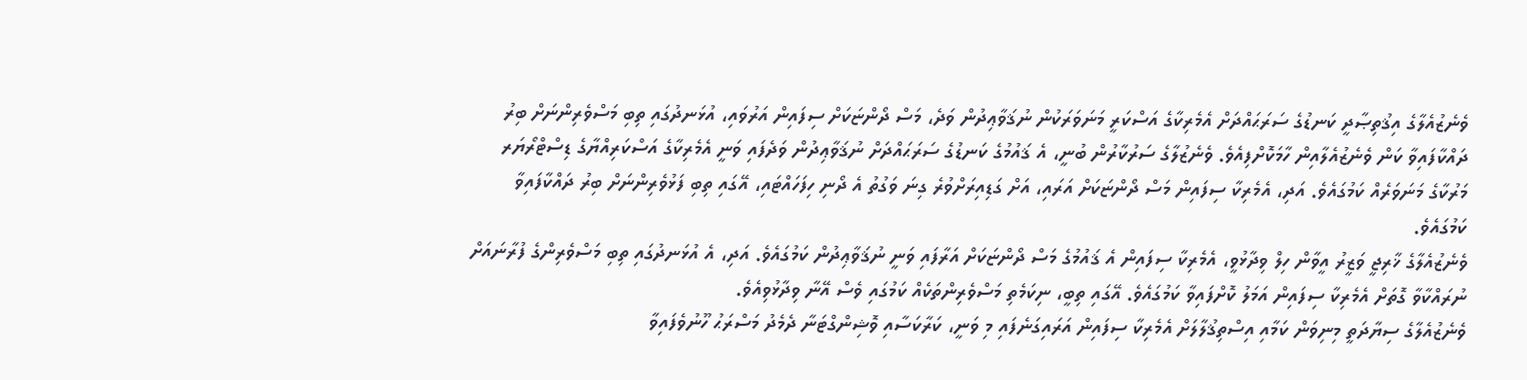ވެނެޒުއެލާގެ އިޤުތިޞާދީ ކަނޑުގެ ސަރަޙައްދަށް އެމެރިކާގެ އަސްކަރީ މަނަވަރަކުން ނުޤަވާޢިދުން ވަދެ، މަސް ދޯންޏަކަށް ސިފައިން އަރުވައި، އުޅަނދުގައި ތިބި މަސްވެރިންނަށް ބިރު ދައްކާފައިވާ ކަން ވެނެޒުއެލާއިން ހާމަކޮށްފިއެވެ. ވެނެޒުލާގެ ސަރުކާރުން ބުނީ، އެ ޤައުމުގެ ކަނޑުގެ ސަރަޙައްދަށް ނުޤަވާޢިދުން ވަދެފައި ވަނީ އެމެރިކާގެ އަސްކަރިއްޔާގެ ޑިސްޓްރޯޔަރ މަރުކާގެ މަނަވަރެއް ކަމުގައެވެ. އަދި، އެމެރިކާ ސިފައިން މަސް ދޯންޏަކަށް އަރައި، އަށް ގަޑިއިރަށްވުރެ ގިނަ ވަގުތު އެ ދޯނި ހިފަހައްޓައި، އޭގައި ތިބި ފަޅުވެރިންނަށް ބިރު ދައްކާފައިވާ ކަމުގައެވެ.
ވެނެޒުއެލާގެ ޚާރިޖީ ވަޒީރު އީވާން ހިލް ވިދާޅުވީ، އެމެރިކާ ސިފައިން އެ ޤައުމުގެ މަސް ދޯންޏަކަށް އަރާފައި ވަނީ ނުޤަވާޢިދުން ކަމުގައެވެ. އަދި، އެ އުޅަނދުގައި ތިބި މަސްވެރިންގެ ފުރާނައަށް ނުރައްކާވާ ގޮތަށް އެމެރިކާ ސިފައިން އަމަލު ކޮށްފައިވާ ކަމުގައެވެ. އޭގައި ތިބީ، ނިކަމެތި މަސްވެރިންތަކެއް ކަމުގައި ވެސް އޭނާ ވިދާޅުވިއެވެ.
ވެނެޒުއެލާގެ ސިޔާދަތީ މިނިވަން ކަމާއި އިސްތިޤުލާލަށް އެމެރިކާ ސިފައިން އަރައިގަނެފައި މި ވަނީ، ކަރާކަސާއި ވޮޝިންގްޓަނާ ދެމެދު މަސްރަޙު ހޫނުވެފައިވާ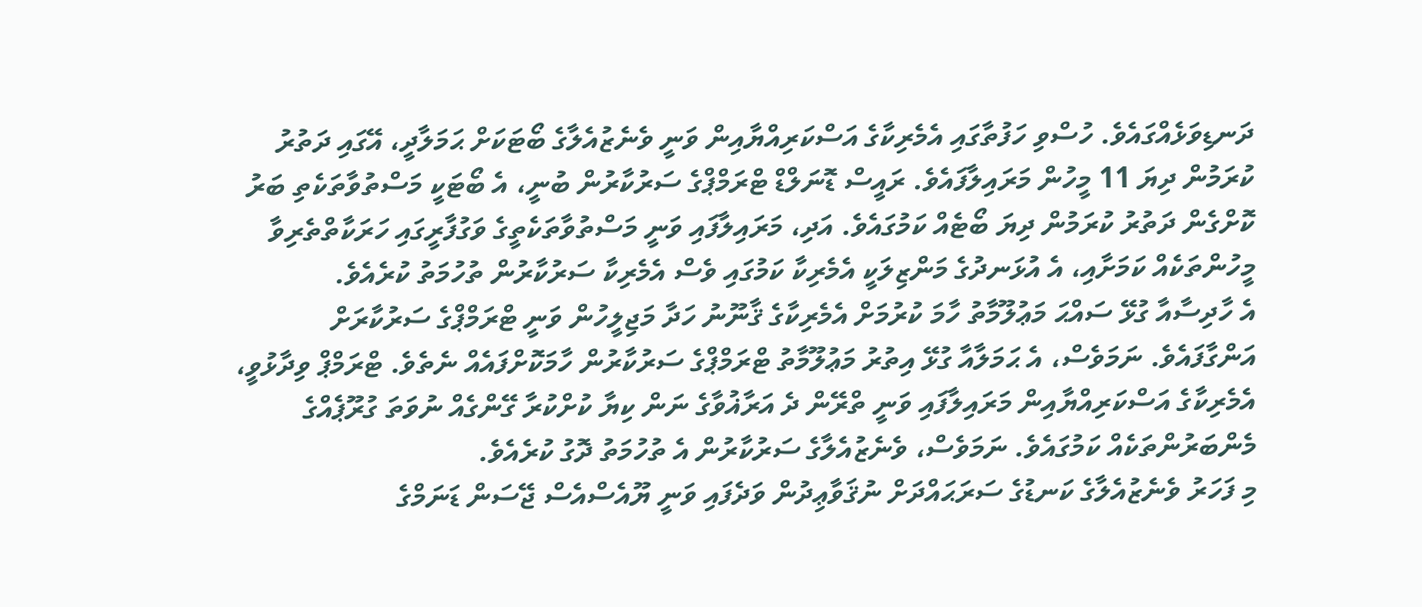ދަނޑިވަޅެއްގައެވެ. ހުސްވި ހަފުތާގައި އެމެރިކާގެ އަސްކަރިއްޔާއިން ވަނީ ވެނެޒުއެލާގެ ބޯޓަކަށް ޙަމަލާދީ، އޭގައި ދަތުރު ކުރަމުން ދިޔަ 11 މީހުން މަރައިލާފައެވެ. ރައީސް ޑޮނަލްޑް ޓްރަމްޕްގެ ސަރުކާރުން ބުނީ، އެ ބޯޓަކީ މަސްތުވާތަކެތި ބަރު ކޮށްގެން ދަތުރު ކުރަމުން ދިޔަ ބޯޓެއް ކަމުގައެވެ. އަދި، މަރައިލާފައި ވަނީ މަސްތުވާތަކެތީގެ ވަގުފާރީގައި ހަރަކާތްތެރިވާ މީހުންތަކެއް ކަމަށާއި، އެ އުޅަނދުގެ މަންޒިލަކީ އެމެރިކާ ކަމުގައި ވެސް އެމެރިކާ ސަރުކާރުން ތުހުމަތު ކުރެއެވެ.
އެ ހާދިސާއާ ގުޅޭ ސައްޙަ މަޢުލޫމާތު ހާމަ ކުރުމަށް އެމެރިކާގެ ޤާނޫނު ހަދާ މަޖިލީހުން ވަނީ ޓްރަމްޕްގެ ސަރުކާރަށް އަންގާފައެވެ. ނަމަވެސް، އެ ޙަމަލާއާ ގުޅޭ އިތުރު މަޢުލޫމާތު ޓްރަމްޕްގެ ސަރުކާރުން ހާމަކޮށްފައެއް ނެތެވެ. ޓްރަމްޕް ވިދާޅުވީ، އެމެރިކާގެ އަސްކަރިއްޔާއިން މަރައިލާފައި ވަނީ ތްރޭން ދެ އަރާޣުވާގެ ނަން ކިޔާ ކުށްކުރާ ގޭންގެއް ނުވަތަ ގުރޫޕެއްގެ މެންބަރުންތަކެއް ކަމުގައެވެ. ނަމަވެސް، ވެނެޒުއެލާގެ ސަރުކާރުން އެ ތުހުމަތު ދޮގު ކުރެއެވެ.
މި ފަހަރު ވެނެޒުއެލާގެ ކަނޑުގެ ސަރަޙައްދަށް ނުޤަވާޢިދުން ވަދެފައި ވަނީ ޔޫއެސްއެސް ޖޭސަން ޑަނަމްގެ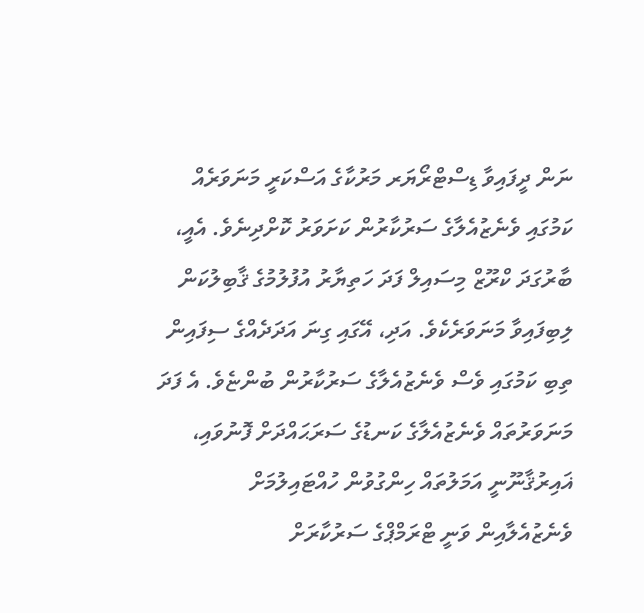ނަން ދީފައިވާ ޑިސްޓްރޯޔަރ މަރުކާގެ އަސްކަރީ މަނަވަރެއް ކަމުގައި ވެނެޒުއެލާގެ ސަރުކާރުން ކަށަވަރު ކޮށްދިނެވެ. އެއީ، ބާރުގަދަ ކްރޫޒް މިސައިލް ފަދަ ހަތިޔާރު އުފުލުމުގެ ޤާބިލުކަން ލިބިފައިވާ މަނަވަރެކެވެ. އަދި، އޭގައި ގިނަ އަދަދެއްގެ ސިފައިން ތިބި ކަމުގައި ވެސް ވެނެޒުއެލާގެ ސަރުކާރުން ބުންޏެވެ. އެ ފަދަ މަނަވަރުތައް ވެނެޒުއެލާގެ ކަނޑުގެ ސަރަޙައްދަށް ފޮނުވައި، ޣައިރުޤާނޫނީ އަމަލުތައް ހިންގުވުން ހުއްޓައިލުމަށް ވެނެޒުއެލާއިން ވަނީ ޓްރަމްޕްގެ ސަރުކާރަށް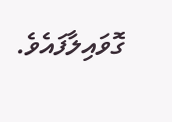ގޮވައިލާފައެވެ.